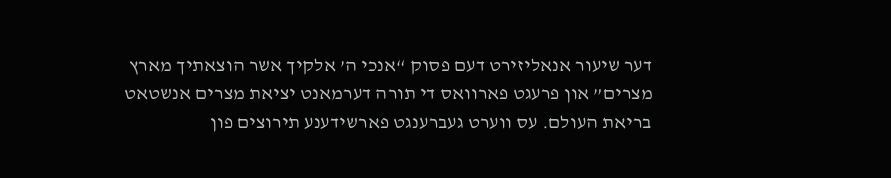דער שיעור אנאליזירט דעם פסוק “אנכי ה’ אלקיך אשר הוצאתיך מארץ מצרים” און פרעגט פארוואס די תורה דערמאנט יציאת מצרים אנשטאט בריאת העולם. עס ווערט געברענגט פארשידענע תירוצים פון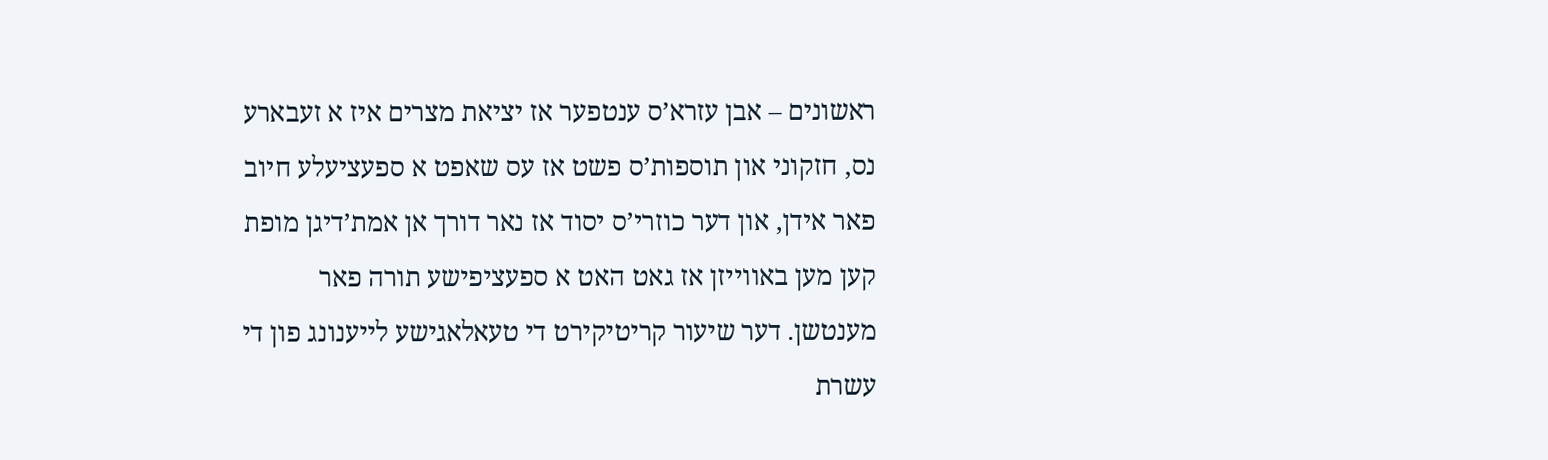ראשונים – אבן עזרא’ס ענטפער אז יציאת מצרים איז א זעבארע נס, חזקוני און תוספות’ס פשט אז עס שאפט א ספעציעלע חיוב פאר אידן, און דער כוזרי’ס יסוד אז נאר דורך אן אמת’דיגן מופת קען מען באווייזן אז גאט האט א ספעציפישע תורה פאר מענטשן. דער שיעור קריטיקירט די טעאלאגישע לייענונג פון די עשרת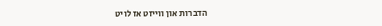הדברות און ווייזט אז לויט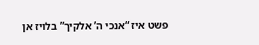פשט איז “אנכי ה’ אלקיך” בלויז אן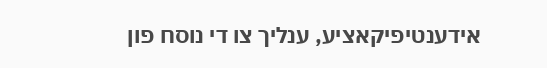אידענטיפיקאציע, ענליך צו די נוסח פון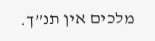מלכים אין תנ”ך.